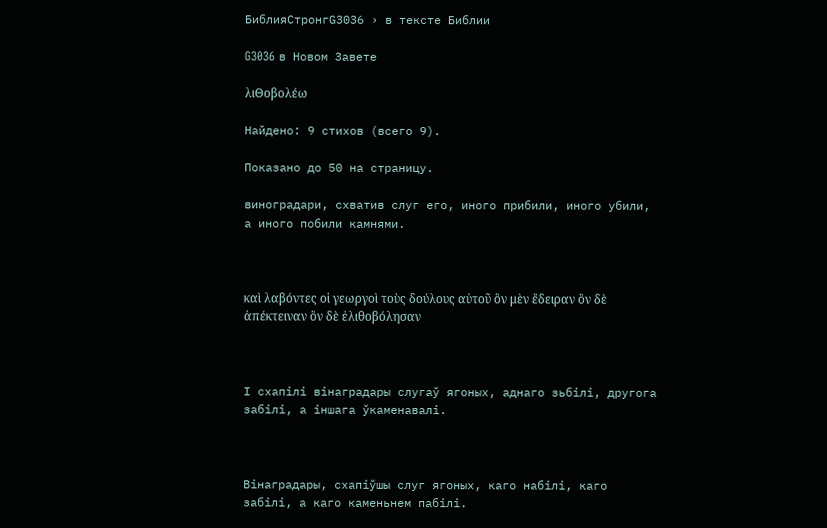БиблияСтронгG3036 › в тексте Библии

G3036 в Новом Завете

λιΘοβολέω

Найдено: 9 стихов (всего 9).

Показано до 50 на страницу.

виноградари, схватив слуг его, иного прибили, иного убили, а иного побили камнями.



καὶ λαβόντες οἱ γεωργοὶ τοὺς δούλους αὐτοῦ ὃν μὲν ἔδειραν ὃν δὲ ἀπέκτειναν ὃν δὲ ἐλιθοβόλησαν



І схапілі вінаградары слугаў ягоных, аднаго зьбілі, другога забілі, а іншага ўкаменавалі.



Вінаградары, схапіўшы слуг ягоных, каго набілі, каго забілі, а каго каменьнем пабілі.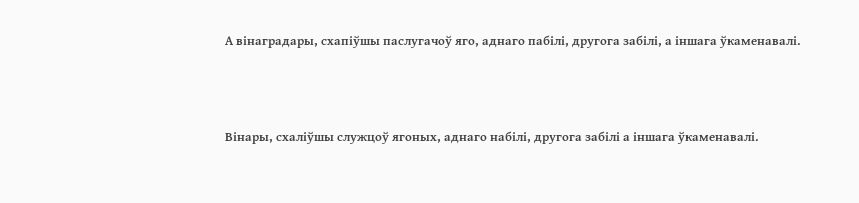А вінаградары, схапіўшы паслугачоў яго, аднаго пабілі, другога забілі, а іншага ўкаменавалі.



Вінары, схаліўшы служцоў ягоных, аднаго набілі, другога забілі а іншага ўкаменавалі.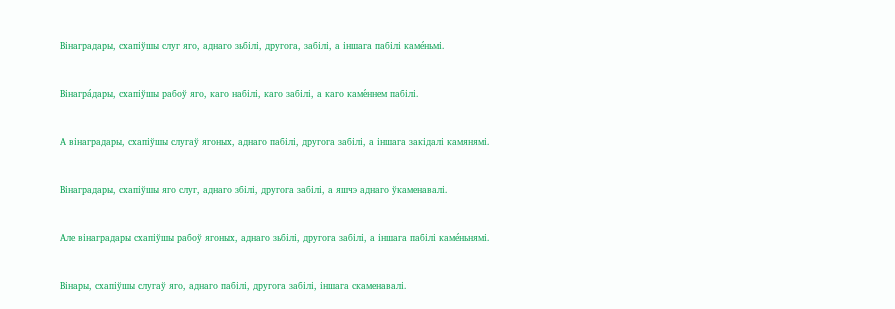Вінаградары, схапіўшы слуг яго, аднаго зьбілі, другога, забілі, а іншага пабілі каме́ньмі.



Вінагра́дары, схапіўшы рабоў яго, каго набілі, каго забілі, а каго каме́ннем пабілі.



А вінаградары, схапіўшы слугаў ягоных, аднаго пабілі, другога забілі, а іншага закідалі камянямі.



Вінаградары, схапіўшы яго слуг, аднаго збілі, другога забілі, а яшчэ аднаго ўкаменавалі.



Але вінаградары схапіўшы рабоў ягоных, аднаго зьбілі, другога забілі, а іншага пабілі каме́ньнямі.



Вінары, схапіўшы слугаў яго, аднаго пабілі, другога забілі, іншага скаменавалі.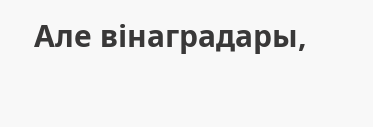Але вінаградары,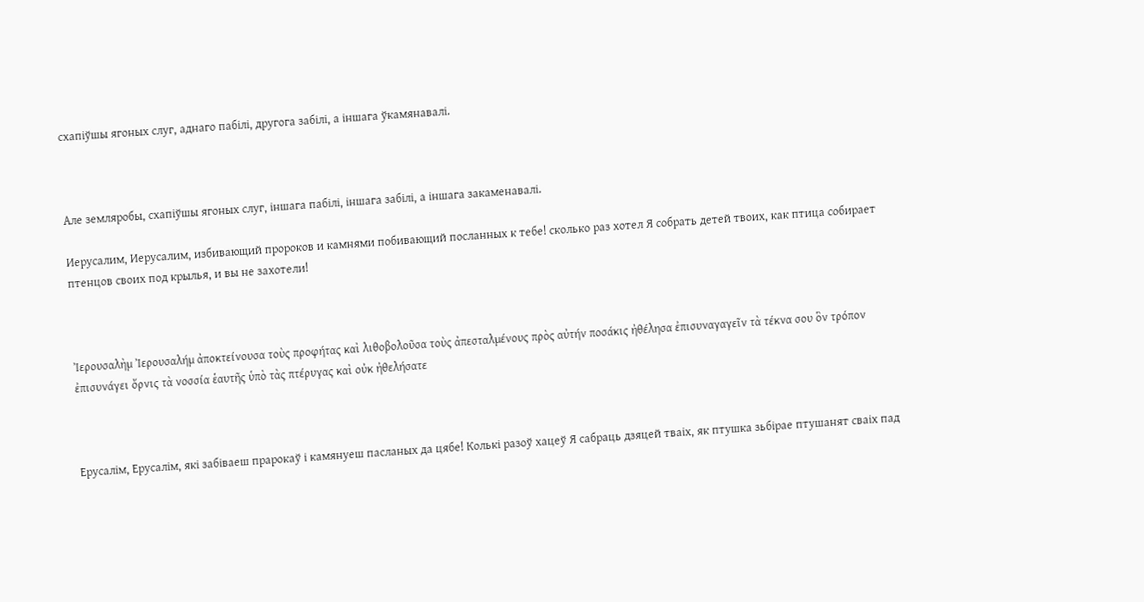схапіўшы ягоных слуг, аднаго пабілі, другога забілі, а іншага ўкамянавалі.



Але земляробы, схапіўшы ягоных слуг, іншага пабілі, іншага забілі, а іншага закаменавалі.

Иерусалим, Иерусалим, избивающий пророков и камнями побивающий посланных к тебе! сколько раз хотел Я собрать детей твоих, как птица собирает птенцов своих под крылья, и вы не захотели!



Ἰερουσαλὴμ Ἰερουσαλήμ ἀποκτείνουσα τοὺς προφήτας καὶ λιθοβολοῦσα τοὺς ἀπεσταλμένους πρὸς αὐτήν ποσάκις ἠθέλησα ἐπισυναγαγεῖν τὰ τέκνα σου ὃν τρόπον ἐπισυνάγει ὄρνις τὰ νοσσία ἑαυτῆς ὑπὸ τὰς πτέρυγας καὶ οὐκ ἠθελήσατε



Ерусалім, Ерусалім, які забіваеш прарокаў і камянуеш пасланых да цябе! Колькі разоў хацеў Я сабраць дзяцей тваіх, як птушка зьбірае птушанят сваіх пад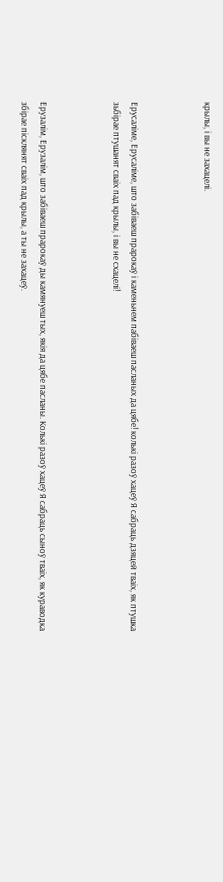крылы, і вы не захацелі.



Ерусаліме, Ерусаліме, што забіваеш прарокаў і каменьнем пабіваеш пасланых да цябе! колькі разоў хацеў Я сабраць дзяцей тваіх, як птушка зьбірае птушанят сваіх пад крылы, і вы не схацелі!



Ерузалім, Ерузалім, што забіваеш прарокаў ды камянуеш тых, якія да цябе пасланы. Колькі разоў хацеў Я сабраць сыноў тваіх, як кураводка збірае пісклянят сваіх пад крылы, а ты не захацеў.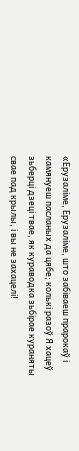«Ерузаліме, Ерузаліме, што забіваеш прарокаў і камянуеш пасланых да цябе; колькі разоў Я хацеў зьберці дзеці твае, як кураводка зьбірае кураняты свае пад крылы, і вы не захацелі!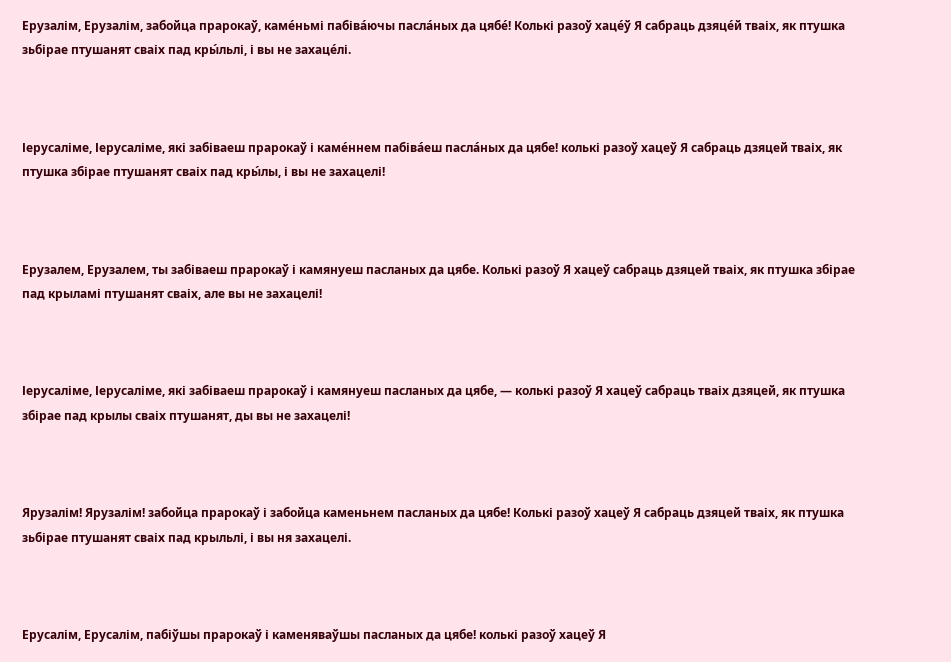Ерузалім, Ерузалім, забойца прарокаў, каме́ньмі пабіва́ючы пасла́ных да цябе́! Колькі разоў хаце́ў Я сабраць дзяце́й тваіх, як птушка зьбірае птушанят сваіх пад кры́льлі, і вы не захаце́лі.



Іерусаліме, Іерусаліме, які забіваеш прарокаў і каме́ннем пабіва́еш пасла́ных да цябе! колькі разоў хацеў Я сабраць дзяцей тваіх, як птушка збірае птушанят сваіх пад кры́лы, і вы не захацелі!



Ерузалем, Ерузалем, ты забіваеш прарокаў і камянуеш пасланых да цябе. Колькі разоў Я хацеў сабраць дзяцей тваіх, як птушка збірае пад крыламі птушанят сваіх, але вы не захацелі!



Іерусаліме, Іерусаліме, які забіваеш прарокаў і камянуеш пасланых да цябе, — колькі разоў Я хацеў сабраць тваіх дзяцей, як птушка збірае пад крылы сваіх птушанят, ды вы не захацелі!



Ярузалім! Ярузалім! забойца прарокаў і забойца каменьнем пасланых да цябе! Колькі разоў хацеў Я сабраць дзяцей тваіх, як птушка зьбірае птушанят сваіх пад крыльлі, і вы ня захацелі.



Ерусалім, Ерусалім, пабіўшы прарокаў і каменяваўшы пасланых да цябе! колькі разоў хацеў Я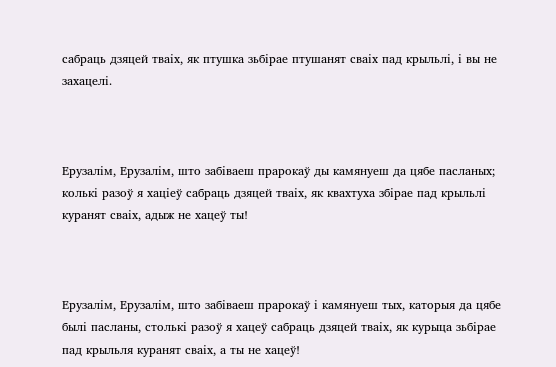сабраць дзяцей тваіх, як птушка зьбірае птушанят сваіх пад крыльлі, і вы не захацелі.



Ерузалім, Ерузалім, што забіваеш прарокаў ды камянуеш да цябе пасланых; колькі разоў я хаціеў сабраць дзяцей тваіх, як квахтуха збірае пад крыльлі куранят сваіх, адыж не хацеў ты!



Ерузалім, Ерузалім, што забіваеш прарокаў і камянуеш тых, каторыя да цябе былі пасланы, столькі разоў я хацеў сабраць дзяцей тваіх, як курыца зьбірае пад крыльля куранят сваіх, а ты не хацеў!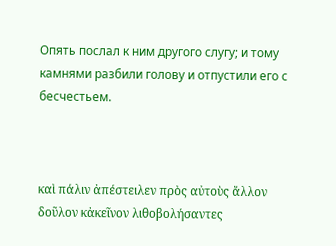Опять послал к ним другого слугу; и тому камнями разбили голову и отпустили его с бесчестьем.



καὶ πάλιν ἀπέστειλεν πρὸς αὐτοὺς ἄλλον δοῦλον κἀκεῖνον λιθοβολήσαντες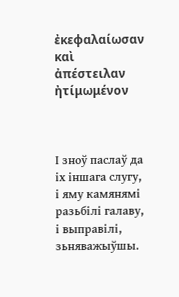ἐκεφαλαίωσαν καὶ ἀπέστειλαν ἠτίμωμένον



І зноў паслаў да іх іншага слугу, і яму камянямі разьбілі галаву, і выправілі, зьняважыўшы.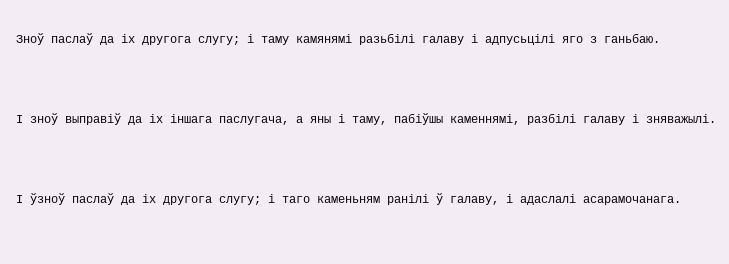Зноў паслаў да іх другога слугу; і таму камянямі разьбілі галаву і адпусьцілі яго з ганьбаю.



І зноў выправіў да іх іншага паслугача, а яны і таму, пабіўшы каменнямі, разбілі галаву і зняважылі.



І ўзноў паслаў да іх другога слугу; і таго каменьням ранілі ў галаву, і адаслалі асарамочанага.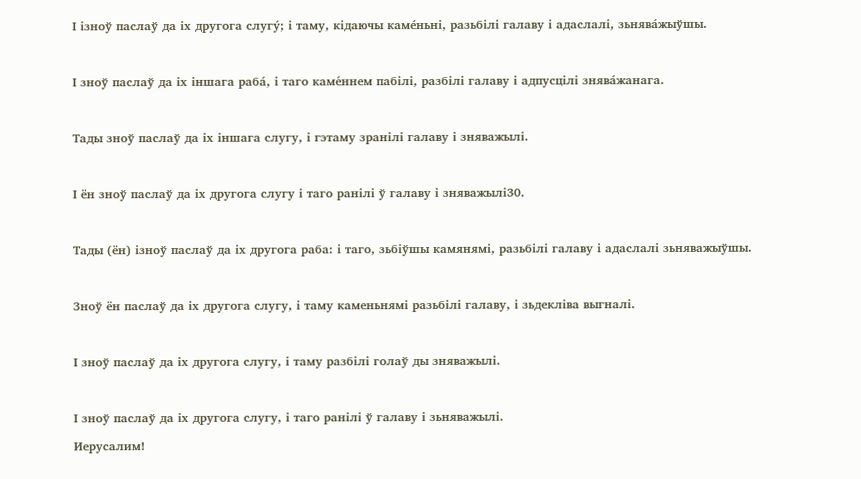І ізноў паслаў да іх другога слугу́; і таму, кідаючы каме́ньні, разьбілі галаву і адаслалі, зьнява́жыўшы.



І зноў паслаў да іх іншага раба́, і таго каме́ннем пабілі, разбілі галаву і адпусцілі знява́жанага.



Тады зноў паслаў да іх іншага слугу, і гэтаму зранілі галаву і зняважылі.



І ён зноў паслаў да іх другога слугу і таго ранілі ў галаву і зняважылі30.



Тады (ён) ізноў паслаў да іх другога раба: і таго, зьбіўшы камянямі, разьбілі галаву і адаслалі зьняважыўшы.



Зноў ён паслаў да іх другога слугу, і таму каменьнямі разьбілі галаву, і зьдекліва выгналі.



І зноў паслаў да іх другога слугу, і таму разбілі голаў ды зняважылі.



І зноў паслаў да іх другога слугу, і таго ранілі ў галаву і зьняважылі.

Иерусалим!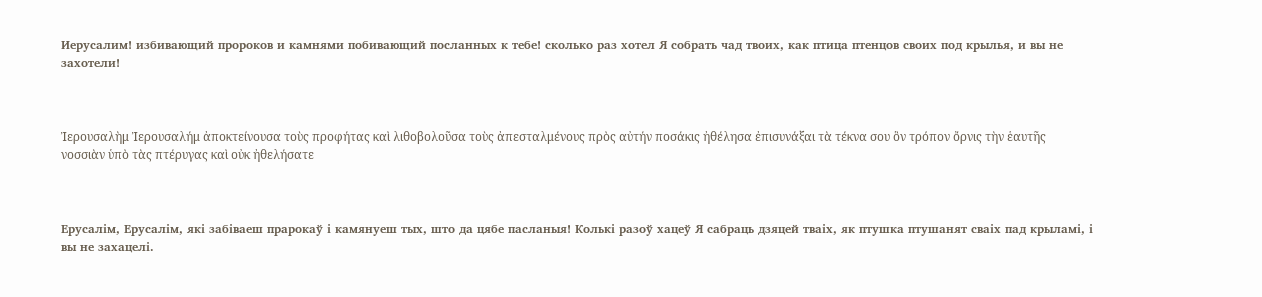Иерусалим! избивающий пророков и камнями побивающий посланных к тебе! сколько раз хотел Я собрать чад твоих, как птица птенцов своих под крылья, и вы не захотели!



Ἰερουσαλὴμ Ἰερουσαλήμ ἀποκτείνουσα τοὺς προφήτας καὶ λιθοβολοῦσα τοὺς ἀπεσταλμένους πρὸς αὐτήν ποσάκις ἠθέλησα ἐπισυνάξαι τὰ τέκνα σου ὃν τρόπον ὄρνις τὴν ἑαυτῆς νοσσιὰν ὑπὸ τὰς πτέρυγας καὶ οὐκ ἠθελήσατε



Ерусалім, Ерусалім, які забіваеш прарокаў і камянуеш тых, што да цябе пасланыя! Колькі разоў хацеў Я сабраць дзяцей тваіх, як птушка птушанят сваіх пад крыламі, і вы не захацелі.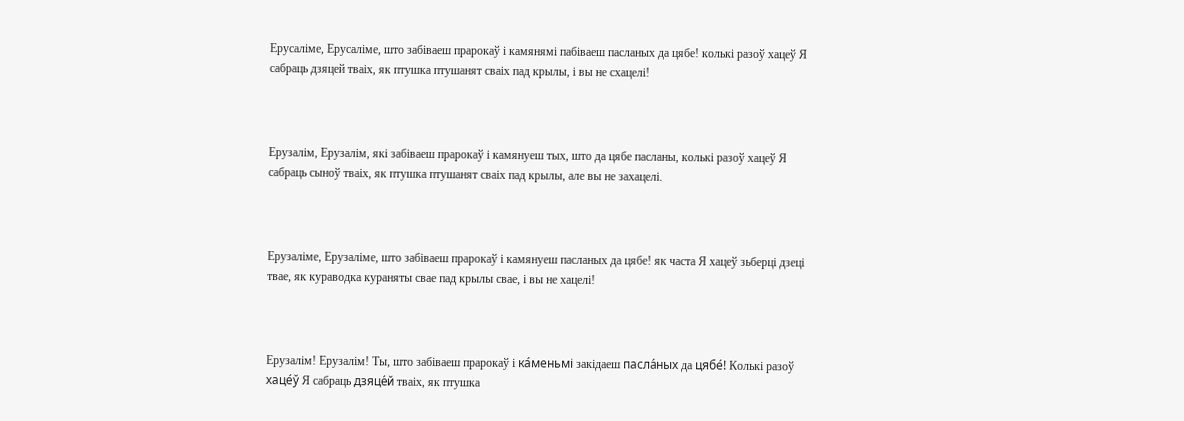Ерусаліме, Ерусаліме, што забіваеш прарокаў і камянямі пабіваеш пасланых да цябе! колькі разоў хацеў Я сабраць дзяцей тваіх, як птушка птушанят сваіх пад крылы, і вы не схацелі!



Ерузалім, Ерузалім, які забіваеш прарокаў і камянуеш тых, што да цябе пасланы, колькі разоў хацеў Я сабраць сыноў тваіх, як птушка птушанят сваіх пад крылы, але вы не захацелі.



Ерузаліме, Ерузаліме, што забіваеш прарокаў і камянуеш пасланых да цябе! як часта Я хацеў зьберці дзеці твае, як кураводка кураняты свае пад крылы свае, і вы не хацелі!



Ерузалім! Ерузалім! Ты, што забіваеш прарокаў і ка́меньмі закідаеш пасла́ных да цябе́! Колькі разоў хаце́ў Я сабраць дзяце́й тваіх, як птушка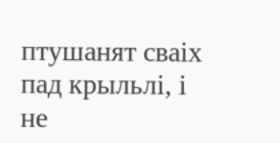птушанят сваіх пад крыльлі, і не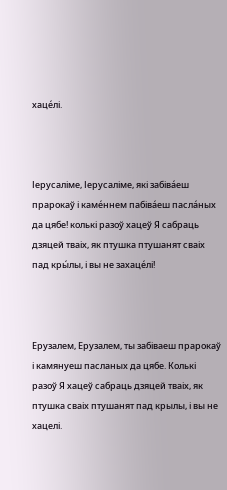хаце́лі.



Іерусаліме, Іерусаліме, які забіва́еш прарокаў і каме́ннем пабіва́еш пасла́ных да цябе! колькі разоў хацеў Я сабраць дзяцей тваіх, як птушка птушанят сваіх пад кры́лы, і вы не захаце́лі!



Ерузалем, Ерузалем, ты забіваеш прарокаў і камянуеш пасланых да цябе. Колькі разоў Я хацеў сабраць дзяцей тваіх, як птушка сваіх птушанят пад крылы, і вы не хацелі.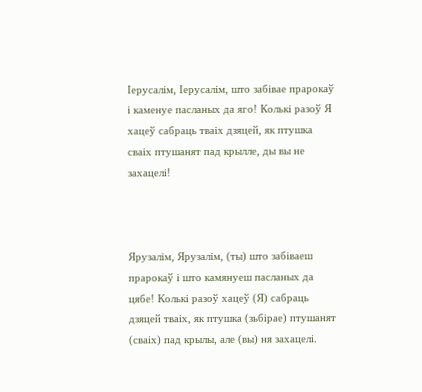Іерусалім, Іерусалім, што забівае прарокаў і каменуе пасланых да яго! Колькі разоў Я хацеў сабраць тваіх дзяцей, як птушка сваіх птушанят пад крылле, ды вы не захацелі!



Ярузалім, Ярузалім, (ты) што забіваеш прарокаў і што камянуеш пасланых да цябе! Колькі разоў хацеў (Я) сабраць дзяцей тваіх, як птушка (зьбірае) птушанят (сваіх) пад крылы, але (вы) ня захацелі.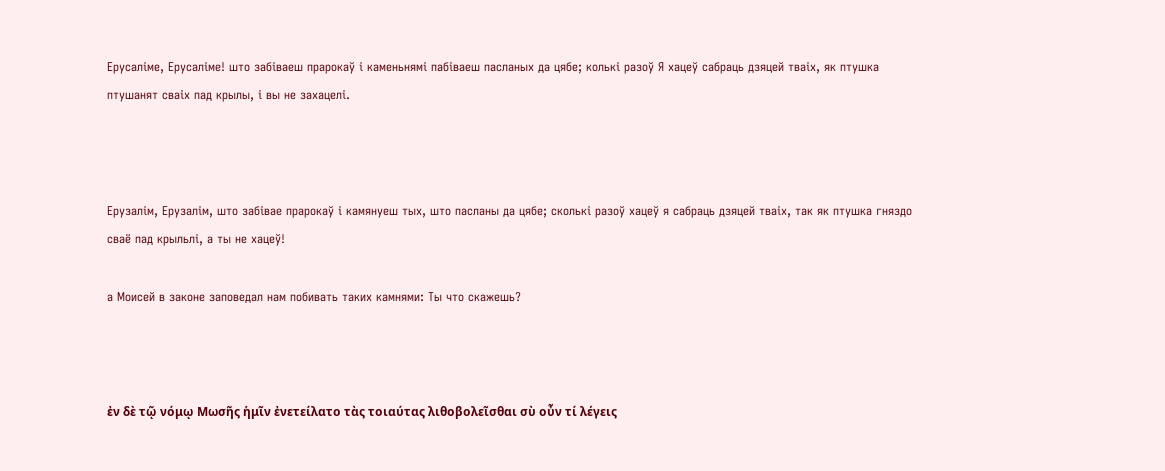Ерусаліме, Ерусаліме! што забіваеш прарокаў і каменьнямі пабіваеш пасланых да цябе; колькі разоў Я хацеў сабраць дзяцей тваіх, як птушка птушанят сваіх пад крылы, і вы не захацелі.



Ерузалім, Ерузалім, што забівае прарокаў і камянуеш тых, што пасланы да цябе; сколькі разоў хацеў я сабраць дзяцей тваіх, так як птушка гняздо сваё пад крыльлі, а ты не хацеў!

а Моисей в законе заповедал нам побивать таких камнями: Ты что скажешь?



ἐν δὲ τῷ νόμῳ Μωσῆς ἡμῖν ἐνετείλατο τὰς τοιαύτας λιθοβολεῖσθαι σὺ οὖν τί λέγεις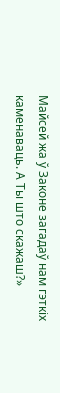Майсей жа ў Законе загадаў нам гэткіх каменаваць. А Ты што скажаш?»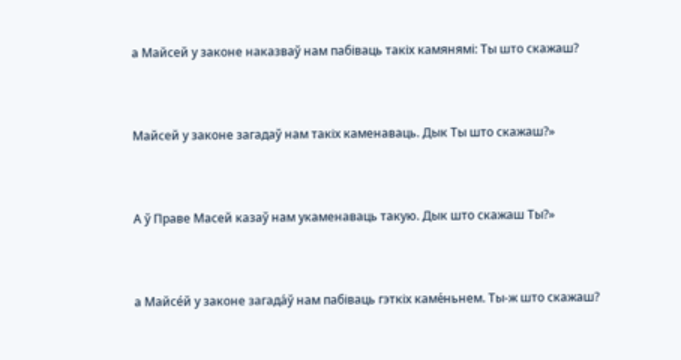а Майсей у законе наказваў нам пабіваць такіх камянямі: Ты што скажаш?



Майсей у законе загадаў нам такіх каменаваць. Дык Ты што скажаш?»



А ў Праве Масей казаў нам укаменаваць такую. Дык што скажаш Ты?»



а Майсе́й у законе загада́ў нам пабіваць гэткіх каме́ньнем. Ты-ж што скажаш?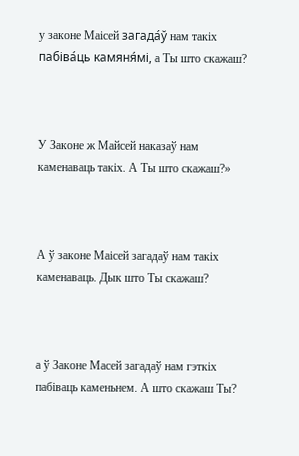у законе Маісей загада́ў нам такіх пабіва́ць камяня́мі, а Ты што скажаш?



У Законе ж Майсей наказаў нам каменаваць такіх. А Ты што скажаш?»



А ў законе Маісей загадаў нам такіх каменаваць. Дык што Ты скажаш?



а ў Законе Масей загадаў нам гэткіх пабіваць каменьнем. А што скажаш Ты?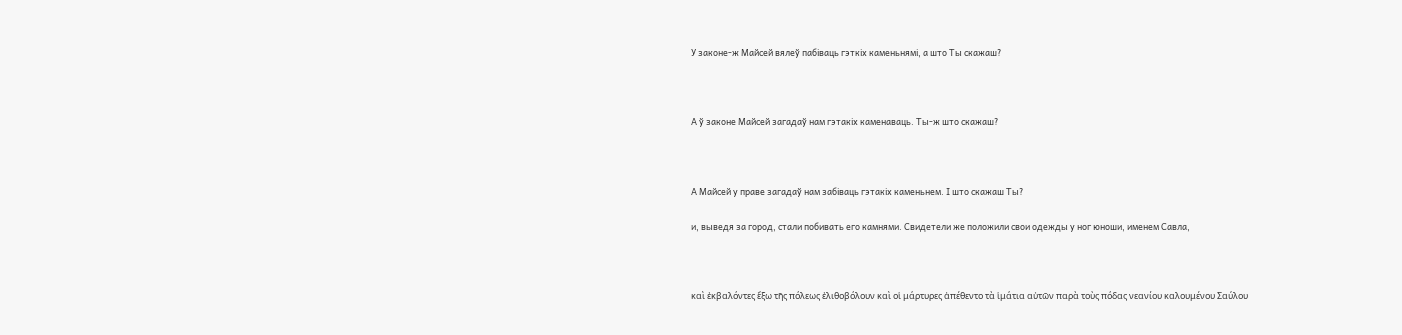У законе-ж Майсей вялеў пабіваць гэткіх каменьнямі, а што Ты скажаш?



А ў законе Майсей загадаў нам гэтакіх каменаваць. Ты-ж што скажаш?



А Майсей у праве загадаў нам забіваць гэтакіх каменьнем. І што скажаш Ты?

и, выведя за город, стали побивать его камнями. Свидетели же положили свои одежды у ног юноши, именем Савла,



καὶ ἐκβαλόντες ἔξω τῆς πόλεως ἐλιθοβόλουν καὶ οἱ μάρτυρες ἀπέθεντο τὰ ἱμάτια αὐτῶν παρὰ τοὺς πόδας νεανίου καλουμένου Σαύλου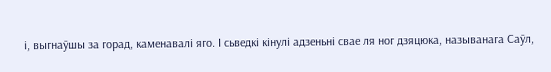і, выгнаўшы за горад, каменавалі яго. І сьведкі кінулі адзеньні свае ля ног дзяцюка, называнага Саўл,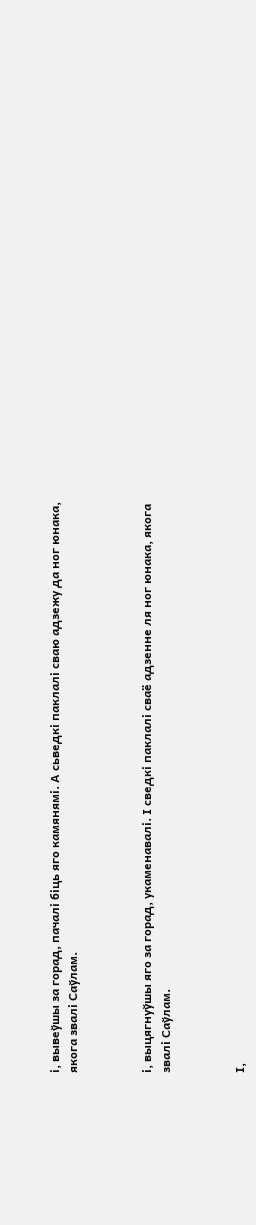і, вывеўшы за горад, пачалі біць яго камянямі. А сьведкі паклалі сваю адзежу да ног юнака, якога звалі Саўлам.



і, выцягнуўшы яго за горад, укаменавалі. І сведкі паклалі сваё адзенне ля ног юнака, якога звалі Саўлам.



І,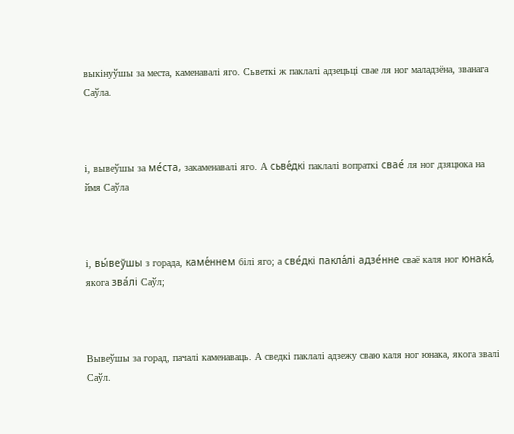выкінуўшы за места, каменавалі яго. Сьветкі ж паклалі адзецьці свае ля ног маладзёна, званага Саўла.



і, вывеўшы за ме́ста, закаменавалі яго. А сьве́дкі паклалі вопраткі свае́ ля ног дзяцюка на ймя Саўла



і, вы́веўшы з горада, каме́ннем білі яго; а све́дкі пакла́лі адзе́нне сваё каля ног юнака́, якога зва́лі Саўл;



Вывеўшы за горад, пачалі каменаваць. А сведкі паклалі адзежу сваю каля ног юнака, якога звалі Саўл.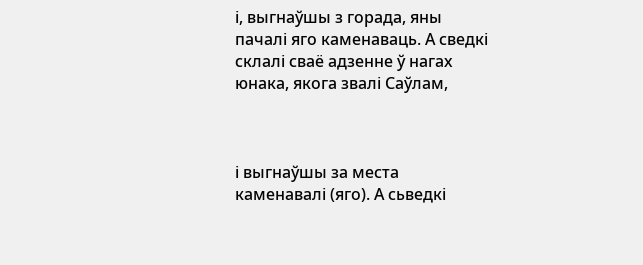і, выгнаўшы з горада, яны пачалі яго каменаваць. А сведкі склалі сваё адзенне ў нагах юнака, якога звалі Саўлам,



і выгнаўшы за места каменавалі (яго). А сьведкі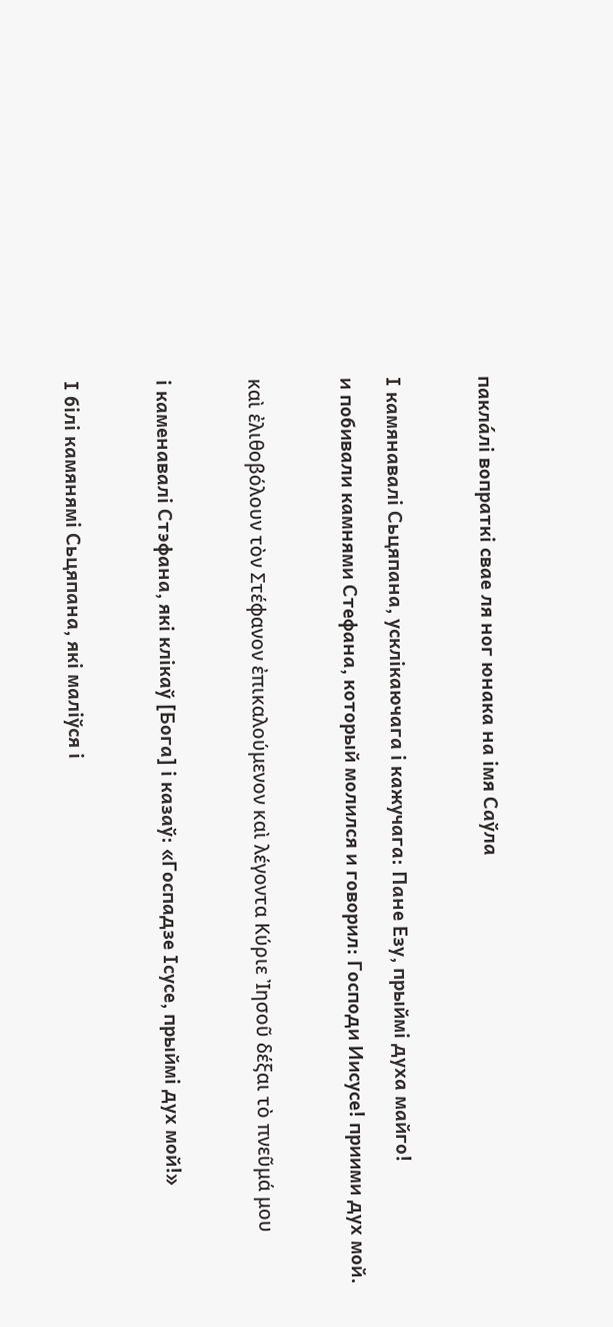пакла́лі вопраткі свае ля ног юнака на імя Саўла



І камянавалі Сьцяпана, усклікаючага і кажучага: Пане Езу, прыймі духа майго!

и побивали камнями Стефана, который молился и говорил: Господи Иисусе! приими дух мой.



καὶ ἐλιθοβόλουν τὸν Στέφανον ἐπικαλούμενον καὶ λέγοντα Κύριε Ἰησοῦ δέξαι τὸ πνεῦμά μου



і каменавалі Стэфана, які клікаў [Бога] і казаў: «Госпадзе Ісусе, прыймі дух мой!»



І білі камянямі Сьцяпана, які маліўся і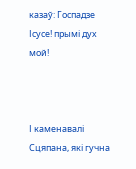казаў: Госпадзе Ісусе! прымі дух мой!



І каменавалі Сцяпана, які гучна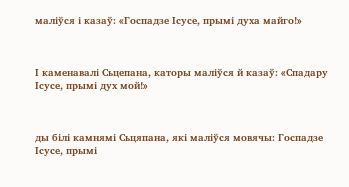маліўся і казаў: «Госпадзе Ісусе, прымі духа майго!»



І каменавалі Сьцепана, каторы маліўся й казаў: «Спадару Ісусе, прымі дух мой!»



ды білі камнямі Сьцяпана, які маліўся мовячы: Госпадзе Ісусе, прымі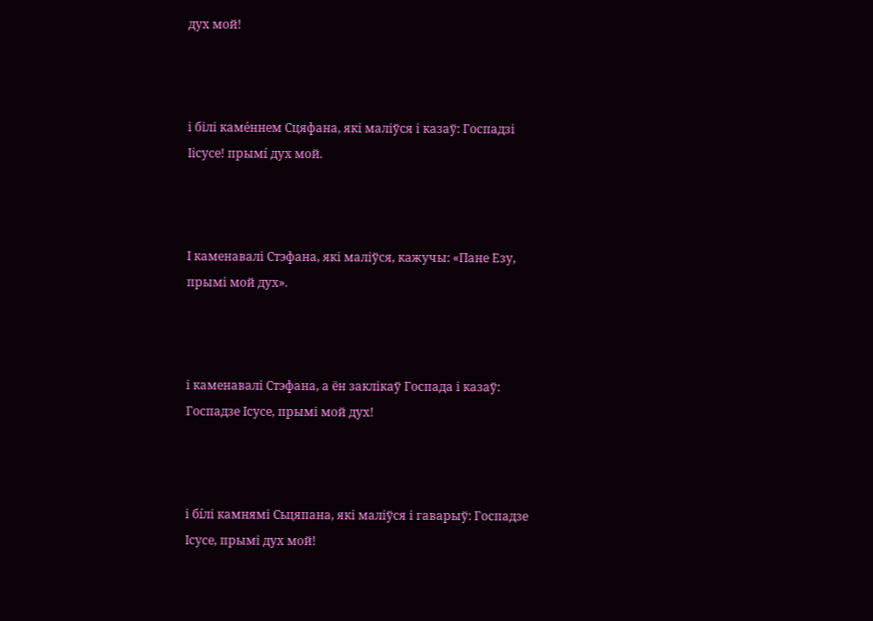дух мой!



і білі каме́ннем Сцяфана, які маліўся і казаў: Госпадзі Іісусе! прымí дух мой.



І каменавалі Стэфана, які маліўся, кажучы: «Пане Езу, прымі мой дух».



і каменавалі Стэфана, а ён заклікаў Госпада і казаў: Госпадзе Ісусе, прымі мой дух!



і бíлі камнямі Сьцяпана, які маліўся і гаварыў: Госпадзе Ісусе, прымі дух мой!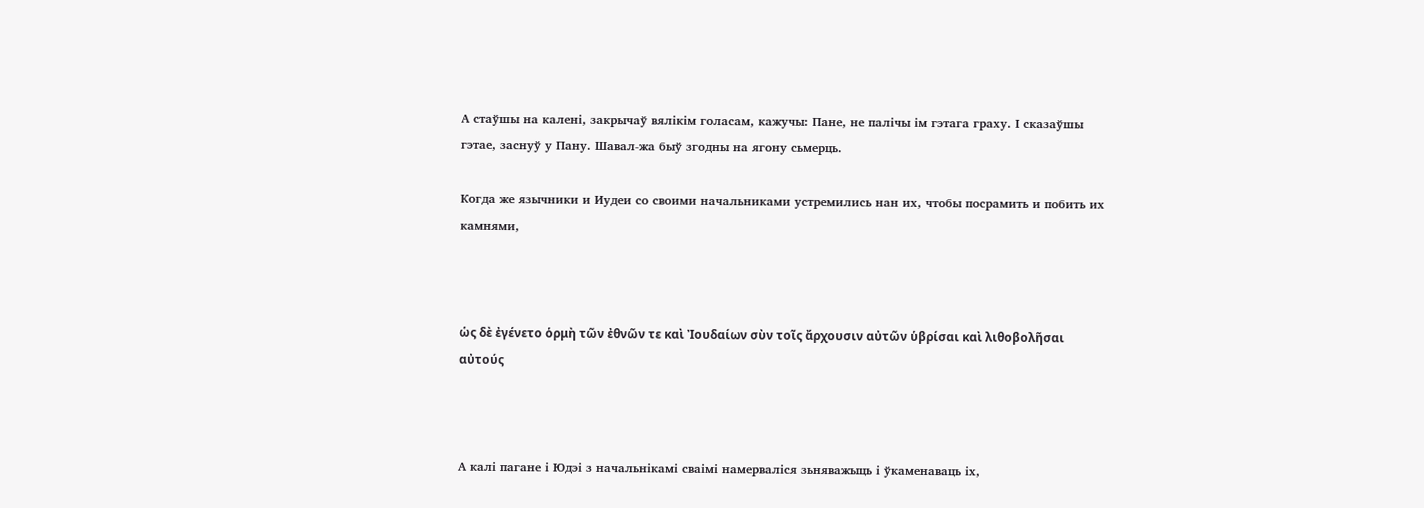А стаўшы на калені, закрычаў вялікім голасам, кажучы: Пане, не палічы ім гэтага граху. І сказаўшы гэтае, заснуў у Пану. Шавал-жа быў згодны на ягону сьмерць.

Когда же язычники и Иудеи со своими начальниками устремились нан их, чтобы посрамить и побить их камнями,



ὡς δὲ ἐγένετο ὁρμὴ τῶν ἐθνῶν τε καὶ Ἰουδαίων σὺν τοῖς ἄρχουσιν αὐτῶν ὑβρίσαι καὶ λιθοβολῆσαι αὐτούς



А калі пагане і Юдэі з начальнікамі сваімі намерваліся зьняважыць і ўкаменаваць іх,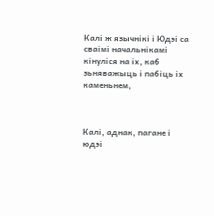Калі ж язычнікі і Юдэі са сваімі начальнікамі кінуліся на іх, каб зьняважыць і пабіць іх каменьнем,



Калі, аднак, пагане і юдэі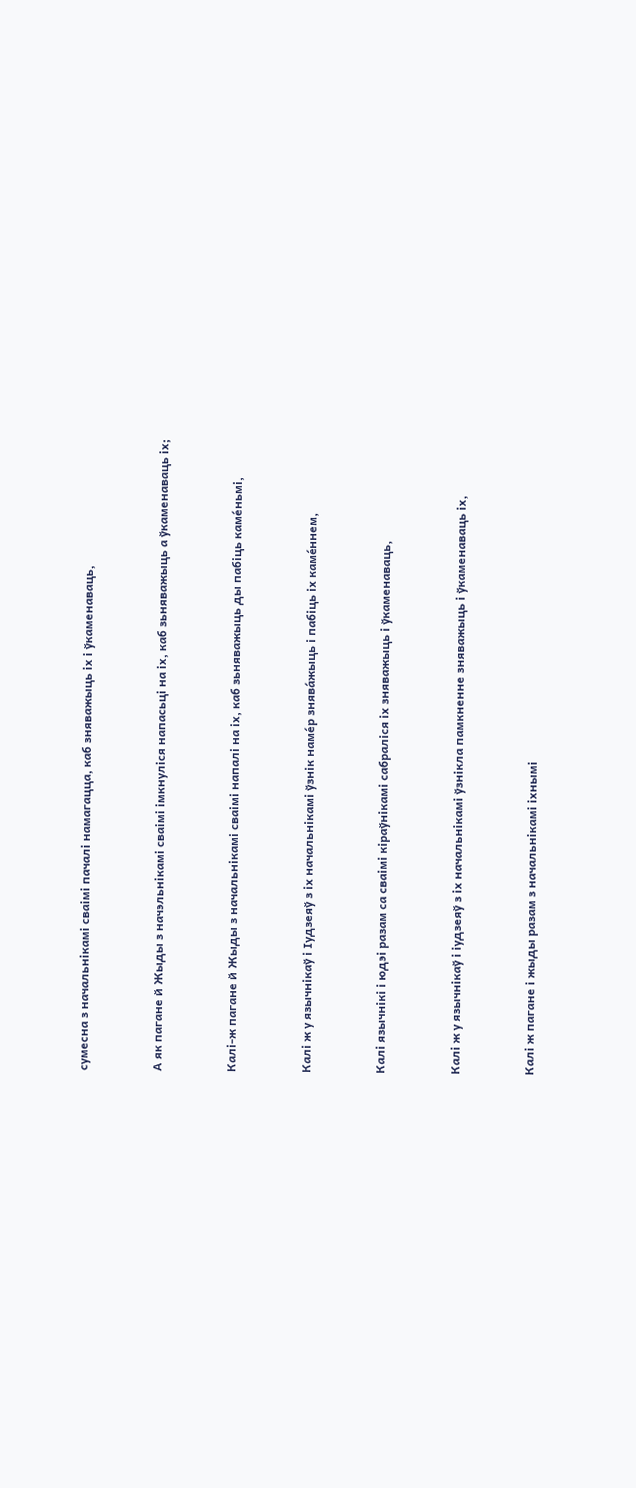сумесна з начальнікамі сваімі пачалі намагацца, каб зняважыць іх і ўкаменаваць,



А як пагане й Жыды з начэльнікамі сваімі імкнуліся напасьці на іх, каб зьняважыць а ўкаменаваць іх;



Калі-ж пагане й Жыды з начальнікамі сваімі напалі на іх, каб зьняважыць ды пабіць каме́ньмі,



Калі ж у язычнікаў і Іудзеяў з іх начальнікамі ўзнік наме́р знява́жыць і пабіць іх каме́ннем,



Калі язычнікі і юдэі разам са сваімі кіраўнікамі сабраліся іх зняважыць і ўкаменаваць,



Калі ж у язычнікаў і іудзеяў з іх начальнікамі ўзнікла памкненне зняважыць і ўкаменаваць іх,



Калі ж пагане і жыды разам з начальнікамі іхнымі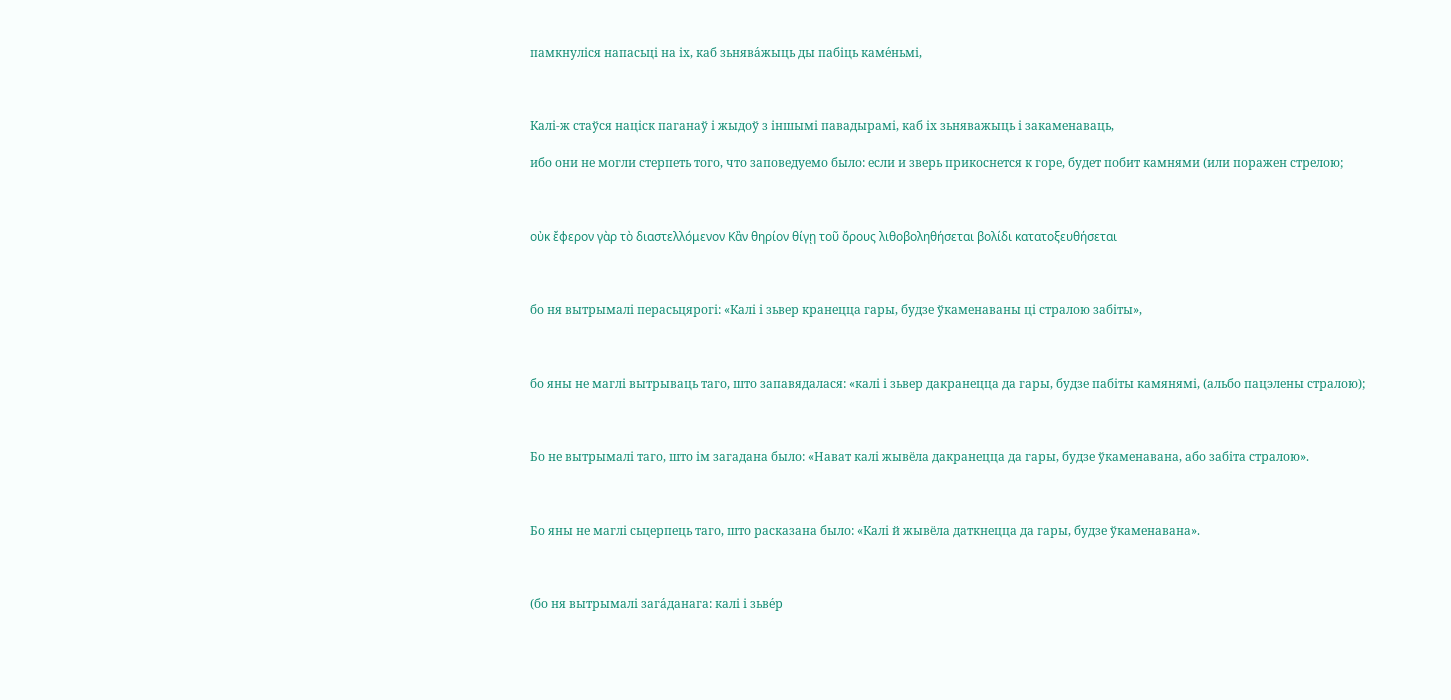памкнуліся напасьці на іх, каб зьнява́жыць ды пабіць каме́ньмі,



Калі-ж стаўся націск паганаў і жыдоў з іншымі павадырамі, каб іх зьняважыць і закаменаваць,

ибо они не могли стерпеть того, что заповедуемо было: если и зверь прикоснется к горе, будет побит камнями (или поражен стрелою;



οὐκ ἔφερον γὰρ τὸ διαστελλόμενον Κἂν θηρίον θίγῃ τοῦ ὄρους λιθοβοληθήσεται βολίδι κατατοξευθήσεται



бо ня вытрымалі перасьцярогі: «Калі і зьвер кранецца гары, будзе ўкаменаваны ці стралою забіты»,



бо яны не маглі вытрываць таго, што запавядалася: «калі і зьвер дакранецца да гары, будзе пабіты камянямі, (альбо пацэлены стралою);



Бо не вытрымалі таго, што ім загадана было: «Нават калі жывёла дакранецца да гары, будзе ўкаменавана, або забіта стралою».



Бо яны не маглі сьцерпець таго, што расказана было: «Калі й жывёла даткнецца да гары, будзе ўкаменавана».



(бо ня вытрымалі зага́данага: калі і зьве́р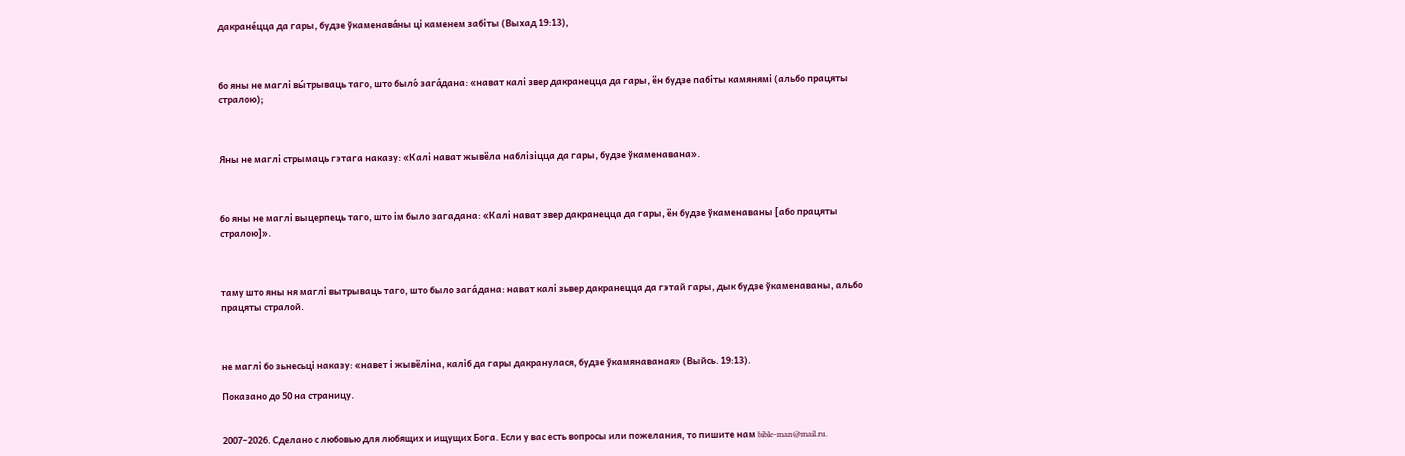дакране́цца да гары, будзе ўкаменава́ны ці каменем забіты (Выхад 19:13),



бо яны не маглі вы́трываць таго, што было́ зага́дана: «нават калі звер дакранецца да гары, ён будзе пабіты камянямі (альбо працяты стралою);



Яны не маглі стрымаць гэтага наказу: «Калі нават жывёла наблізіцца да гары, будзе ўкаменавана».



бо яны не маглі выцерпець таго, што ім было загадана: «Калі нават звер дакранецца да гары, ён будзе ўкаменаваны [або працяты стралою]».



таму што яны ня маглі вытрываць таго, што было зага́дана: нават калі зьвер дакранецца да гэтай гары, дык будзе ўкаменаваны, альбо працяты стралой.



не маглі бо зьнесьці наказу: «навет і жывёліна, каліб да гары дакранулася, будзе ўкамянаваная» (Выйсь. 19:13).

Показано до 50 на страницу.


2007–2026. Сделано с любовью для любящих и ищущих Бога. Если у вас есть вопросы или пожелания, то пишите нам bible-man@mail.ru.